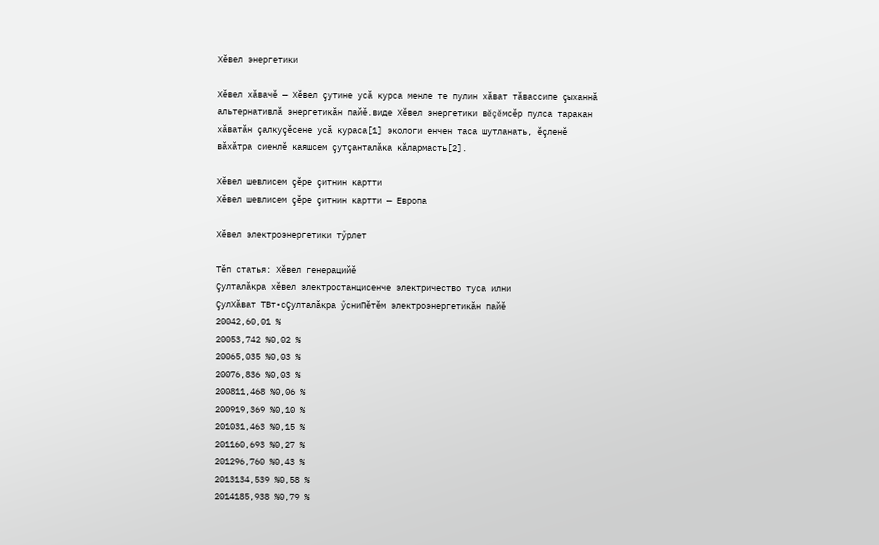Хĕвел энергетики

Хĕвел хăвачĕ — Хĕвел çутине усă курса менле те пулин хăват тăвассипе çыханнă альтернативлă энергетикăн пайĕ.виде Хĕвел энергетики вĕçĕмсĕр пулса таракан хăватăн çалкуçĕсене усă кураса[1] экологи енчен таса шутланать, ĕçленĕ вăхăтра сиенлĕ каяшсем çутçанталăка кăлармасть[2].

Хĕвел шевлисем çĕре çитнин картти
Хĕвел шевлисем çĕре çитнин картти — Европа

Хĕвел электроэнергетики тӳрлет

Тĕп статья: Хĕвел генерацийĕ
Çулталăкра хĕвел электростанцисенче электричество туса илни
ÇулХăват ТВт•сÇулталăкра ӳсниПĕтĕм электроэнергетикăн пайĕ
20042,60,01 %
20053,742 %0,02 %
20065,035 %0,03 %
20076,836 %0,03 %
200811,468 %0,06 %
200919,369 %0,10 %
201031,463 %0,15 %
201160,693 %0,27 %
201296,760 %0,43 %
2013134,539 %0,58 %
2014185,938 %0,79 %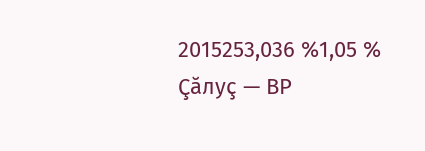2015253,036 %1,05 %
Çăлуç — BP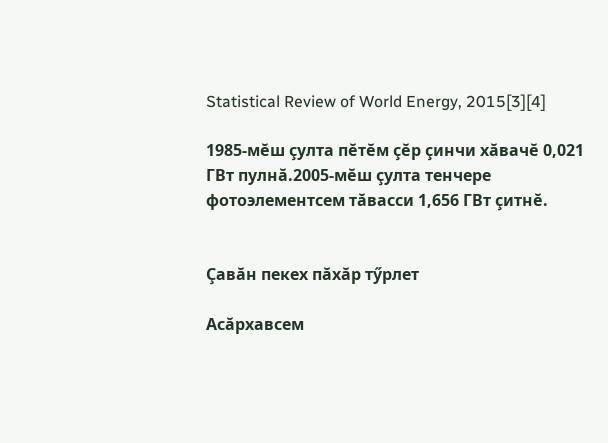Statistical Review of World Energy, 2015[3][4]

1985-мĕш çулта пĕтĕм çĕр çинчи хăвачĕ 0,021 ГВт пулнă.2005-мĕш çулта тенчере фотоэлементсем тăвасси 1,656 ГВт çитнĕ.


Çавăн пекех пăхăр тӳрлет

Асăрхавсем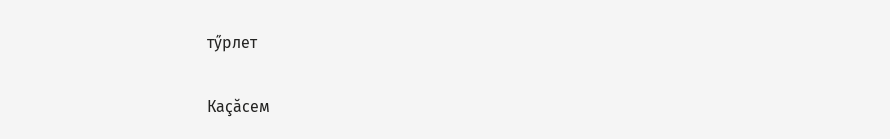тӳрлет

Каçăсем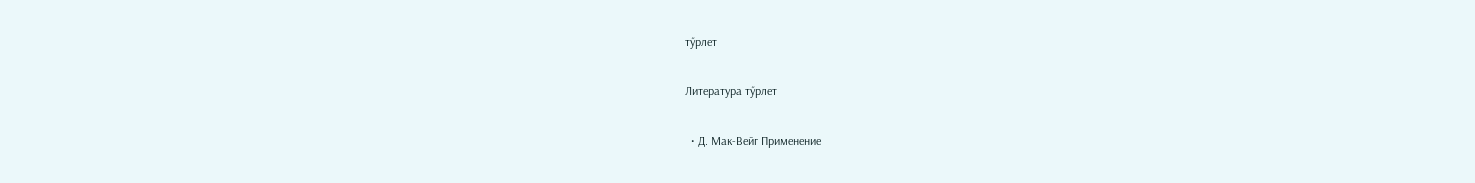тӳрлет

Литература тӳрлет

  • Д. Мак-Вейг Применение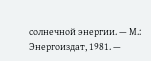солнечной энергии. — М.: Энергоиздат, 1981. —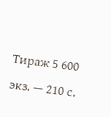Тираж 5 600 экз. — 210 с.